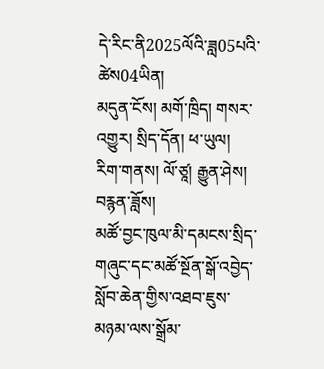དེ་རིང་ནི2025ལོའི་ཟླ05པའི་ཚེས04ཡིན།
མདུན་ངོས། མགོ་ཁྲིད། གསར་འགྱུར། སྲིད་དོན། ཕ་ཡུལ། རིག་གནས། ལོ་ཙཱ། རྒྱུན་ཤེས། བརྙན་ཟློས།
མཚོ་བྱང་ཁུལ་མི་དམངས་སྲིད་གཞུང་དང་མཚོ་སྔོན་སྒོ་འབྱེད་སློབ་ཆེན་གྱིས་འཐབ་ཇུས་མཉམ་ལས་སྒྲོམ་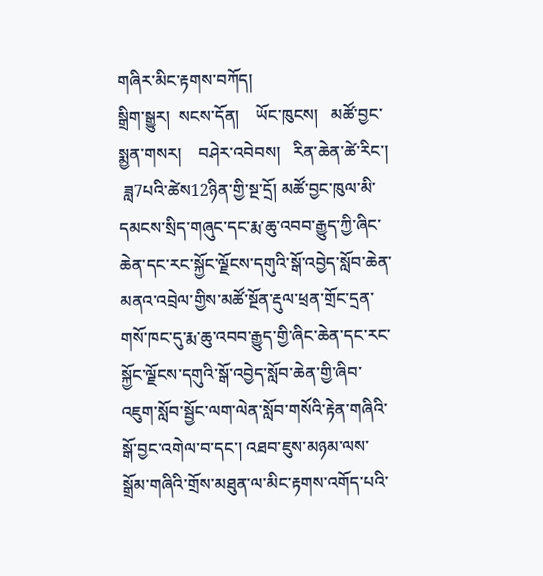གཞིར་མིང་རྟགས་བཀོད།
སྒྲིག་སྒྱུར།  སངས་དོན།    ཡོང་ཁུངས།   མཚོ་བྱང་སྨྱན་གསར།    བཤེར་འབེབས།   རིན་ཆེན་ཚེ་རིང་།
 ཟླ7པའི་ཚེས12ཉིན་གྱི་སྔ་དྲོ། མཚོ་བྱང་ཁུལ་མི་དམངས་སྲིད་གཞུང་དང་རྨ་ཆུ་འབབ་རྒྱུད་ཀྱི་ཞིང་ཆེན་དང་རང་སྐྱོང་ལྗོངས་དགུའི་སྒོ་འབྱེད་སློབ་ཆེན་མནའ་འབྲེལ་གྱིས་མཚོ་སྔོན་རྡུལ་ཕྲན་གྲོང་དྲན་གསོ་ཁང་དུ་རྨ་ཆུ་འབབ་རྒྱུད་གྱི་ཞིང་ཆེན་དང་རང་སྐྱོང་ལྗོངས་དགུའི་སྒོ་འབྱེད་སློབ་ཆེན་གྱི་ཞིབ་འཇུག་སློབ་སྦྱོང་ལག་ལེན་སློབ་གསོའི་རྟེན་གཞིའི་སྒོ་བྱང་འགེལ་བ་དང་། འཐབ་ཇུས་མཉམ་ལས་སྒྲོམ་གཞིའི་གྲོས་མཐུན་ལ་མིང་རྟགས་འགོད་པའི་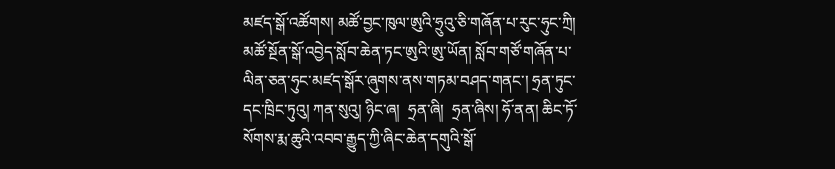མཛད་སྒོ་འཚོགས། མཚོ་བྱང་ཁུལ་ཨུའི་ཧྲུའུ་ཅི་གཞོན་པ་རུང་ཧུང་ཀྲི། མཚོ་སྔོན་སྒོ་འབྱེད་སློབ་ཆེན་ཏང་ཨུའི་ཨུ་ཡོན། སློབ་གཙོ་གཞོན་པ་ལིན་ཅན་ཧུང་མཛད་སྒོར་ཞུགས་ནས་གཏམ་བཤད་གནང་། ཧྲན་ཏུང་དང་ཁྲིང་ཏུའུ། ཀན་སུའུ། ཉིང་ཞ།  ཧྲན་ཞི།  ཧྲན་ཞིས། ཧོ་ནན། ཆིང་ཏོ་སོགས་རྨ་ཆུའི་འབབ་རྒྱུད་ཀྱི་ཞིང་ཆེན་དགུའི་སྒོ་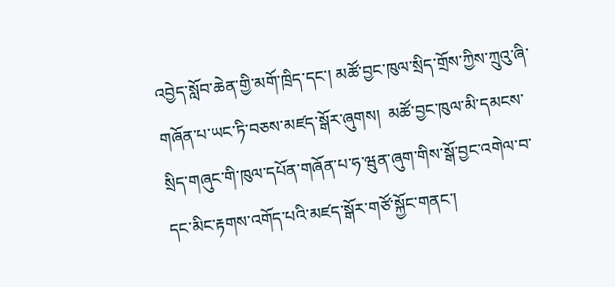འབྱེད་སློབ་ཆེན་གྱི་མགོ་ཁྲིད་དང་། མཚོ་བྱང་ཁུལ་སྲིད་གྲོས་ཀྱིས་ཀྲུའུ་ཞི་གཞོན་པ་ཡང་ཏི་བཅས་མཛད་སྒོར་ཞུགས།  མཚོ་བྱང་ཁུལ་མི་དམངས་སྲིད་གཞུང་གི་ཁུལ་དཔོན་གཞོན་པ་ཧ་ཝུན་ཞུག་གིས་སྒོ་བྱང་འགེལ་བ་དང་མིང་རྟགས་འགོད་པའི་མཛད་སྒོར་གཙོ་སྐྱོང་གནང་།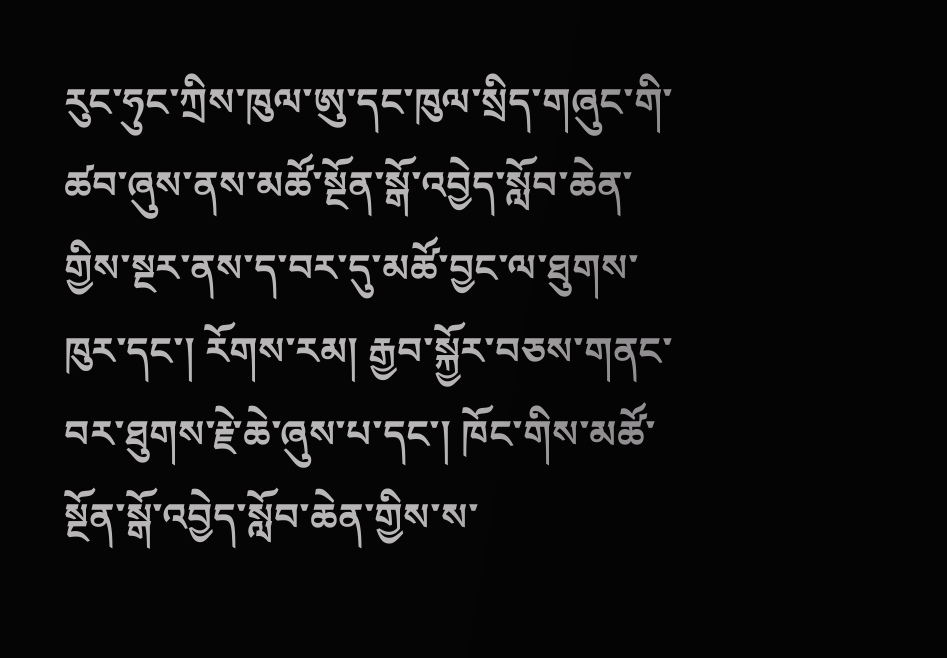རུང་ཧུང་ཀྲིས་ཁུལ་ཨུ་དང་ཁུལ་སྲིད་གཞུང་གི་ཚབ་ཞུས་ནས་མཚོ་སྔོན་སྒོ་འབྱེད་སློབ་ཆེན་གྱིས་སྔར་ནས་ད་བར་དུ་མཚོ་བྱང་ལ་ཐུགས་ཁུར་དང་། རོགས་རམ། རྒྱབ་སྐྱོར་བཅས་གནང་བར་ཐུགས་རྗེ་ཆེ་ཞུས་པ་དང་། ཁོང་གིས་མཚོ་སྔོན་སྒོ་འབྱེད་སློབ་ཆེན་གྱིས་ས་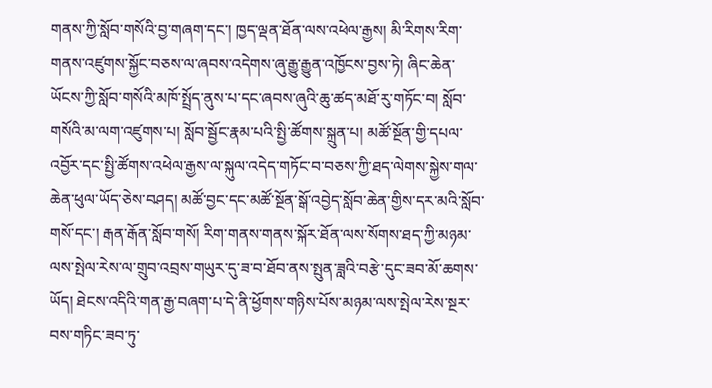གནས་ཀྱི་སློབ་གསོའི་བྱ་གཞག་དང་། ཁྱད་ལྡན་ཐོན་ལས་འཕེལ་རྒྱས། མི་རིགས་རིག་གནས་འཛུགས་སྐྱོང་བཅས་ལ་ཞབས་འདེགས་ཞུ་རྒྱུ་རྒྱུན་འཁྱོངས་བྱས་ཏེ། ཞིང་ཆེན་ཡོངས་ཀྱི་སློབ་གསོའི་མཁོ་སྤྲོད་ནུས་པ་དང་ཞབས་ཞུའི་ཆུ་ཚད་མཐོ་རུ་གཏོང་བ། སློབ་གསོའི་མ་ལག་འཛུགས་པ། སློབ་སྦྱོང་རྣམ་པའི་སྤྱི་ཚོགས་སྐྲུན་པ། མཚོ་སྔོན་གྱི་དཔལ་འབྱོར་དང་སྤྱི་ཚོགས་འཕེལ་རྒྱས་ལ་སྐུལ་འདེད་གཏོང་བ་བཅས་ཀྱི་ཐད་ལེགས་སྐྱེས་གལ་ཆེན་ཕུལ་ཡོད་ཅེས་བཤད། མཚོ་བྱང་དང་མཚོ་སྔོན་སྒོ་འབྱེད་སློབ་ཆེན་གྱིས་དར་མའི་སློབ་གསོ་དང་། རྒན་རྒོན་སློབ་གསོ། རིག་གནས་གནས་སྐོར་ཐོན་ལས་སོགས་ཐད་ཀྱི་མཉམ་ལས་སྤེལ་རེས་ལ་གྲུབ་འབྲས་གཡུར་དུ་ཟ་བ་ཐོབ་ནས་སྤུན་ཟླའི་བརྩེ་དུང་ཟབ་མོ་ཆགས་ཡོད། ཐེངས་འདིའི་གན་རྒྱ་བཞག་པ་དེ་ནི་ཕྱོགས་གཉིས་པོས་མཉམ་ལས་སྤེལ་རེས་སྔར་བས་གཏིང་ཟབ་ཏུ་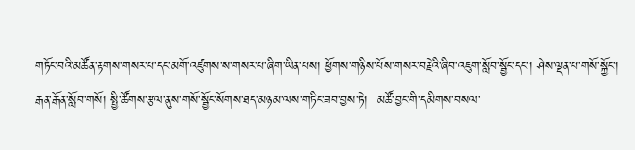གཏོང་བའི་མཚོན་རྟགས་གསར་པ་དང་མགོ་འཛུགས་ས་གསར་པ་ཞིག་ཡིན་པས། ཕྱོགས་གཉིས་པོས་གསར་བརྗེའི་ཞིབ་འཇུག་སློབ་སྦྱོང་དང་། ཤེས་ལྡན་པ་གསོ་སྐྱོང་། རྒན་རྒོན་སློབ་གསོ། སྤྱི་ཚོགས་རྩལ་ནུས་གསོ་སྦྱོང་སོགས་ཐད་མཉམ་ལས་གཏིང་ཟབ་བྱས་ཏེ།  མཚོ་བྱང་གི་དམིགས་བསལ་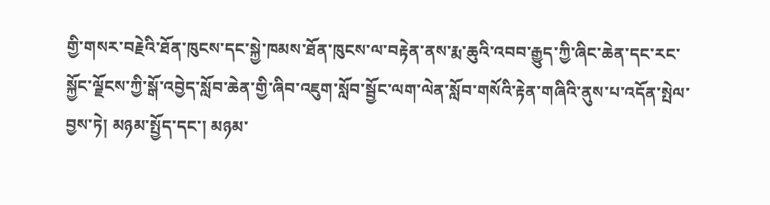གྱི་གསར་བརྗེའི་ཐོན་ཁུངས་དང་སྐྱེ་ཁམས་ཐོན་ཁུངས་ལ་བརྟེན་ནས་རྨ་ཆུའི་འབབ་རྒྱུད་ཀྱི་ཞིང་ཆེན་དང་རང་སྐྱོང་ལྗོངས་ཀྱི་སྒོ་འབྱེད་སློབ་ཆེན་གྱི་ཞིབ་འཇུག་སློབ་སྦྱོང་ལག་ལེན་སློབ་གསོའི་རྟེན་གཞིའི་ནུས་པ་འདོན་སྤེལ་བྱས་ཏེ། མཉམ་སྤྱོད་དང་། མཉམ་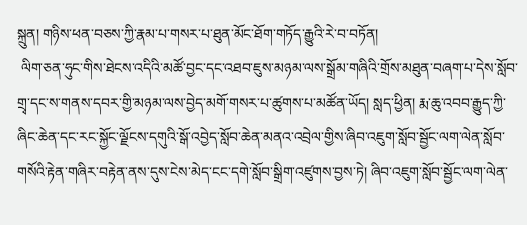སྐྲུན། གཉིས་ཕན་བཅས་ཀྱི་རྣམ་པ་གསར་པ་ཐུན་མོང་ཐོག་གཏོད་རྒྱུའི་རེ་བ་བཏོན།
 ལིག་ཅན་ཧུང་གིས་ཐེངས་འདིའི་མཚོ་བྱང་དང་འཐབ་ཇུས་མཉམ་ལས་སྒྲོམ་གཞིའི་གྲོས་མཐུན་བཞག་པ་དེས་སློབ་གྲྭ་དང་ས་གནས་དབར་གྱི་མཉམ་ལས་བྱེད་མགོ་གསར་པ་ཚུགས་པ་མཚོན་ཡོད། སླད་ཕྱིན། རྨ་ཆུ་འབབ་རྒྱུད་ཀྱི་ཞིང་ཆེན་དང་རང་སྐྱོང་ལྗོངས་དགུའི་སྒོ་འབྱེད་སློབ་ཆེན་མནའ་འབྲེལ་གྱིས་ཞིབ་འཇུག་སློབ་སྦྱོང་ལག་ལེན་སློབ་གསོའི་རྟེན་གཞིར་བརྟེན་ནས་དུས་ངེས་མེད་ངང་དགེ་སློབ་སྒྲིག་འཛུགས་བྱས་ཏེ། ཞིབ་འཇུག་སློབ་སྦྱོང་ལག་ལེན་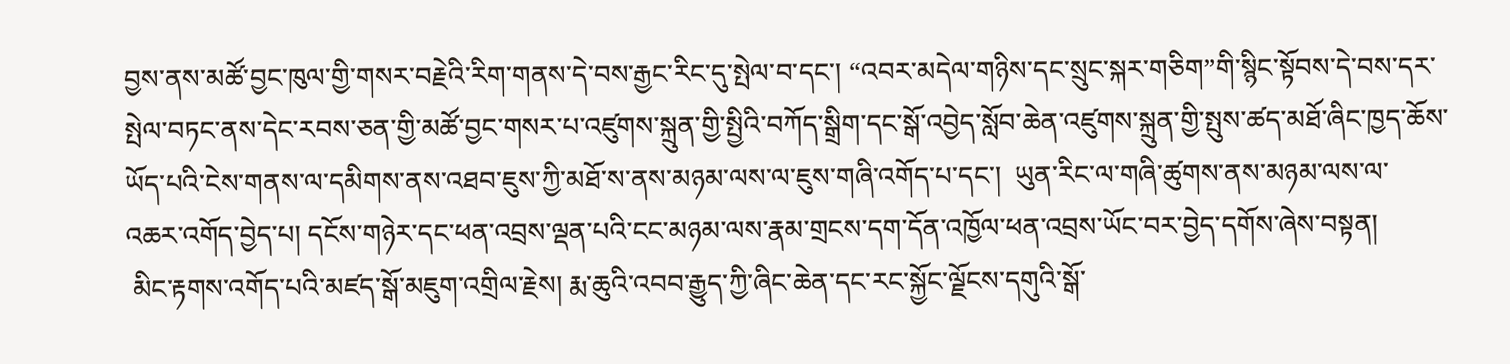བྱས་ནས་མཚོ་བྱང་ཁུལ་གྱི་གསར་བརྗེའི་རིག་གནས་དེ་བས་རྒྱང་རིང་དུ་སྤེལ་བ་དང་། “འབར་མདེལ་གཉིས་དང་སྲུང་སྐར་གཅིག”གི་སྙིང་སྟོབས་དེ་བས་དར་སྤེལ་བཏང་ནས་དེང་རབས་ཅན་གྱི་མཚོ་བྱང་གསར་པ་འཛུགས་སྐྲུན་གྱི་སྤྱིའི་བཀོད་སྒྲིག་དང་སྒོ་འབྱེད་སློབ་ཆེན་འཛུགས་སྐྲུན་གྱི་སྤུས་ཚད་མཐོ་ཞིང་ཁྱད་ཆོས་ཡོད་པའི་ངེས་གནས་ལ་དམིགས་ནས་འཐབ་ཇུས་ཀྱི་མཐོ་ས་ནས་མཉམ་ལས་ལ་ཇུས་གཞི་འགོད་པ་དང་།  ཡུན་རིང་ལ་གཞི་ཚུགས་ནས་མཉམ་ལས་ལ་འཆར་འགོད་བྱེད་པ། དངོས་གཉེར་དང་ཕན་འབྲས་ལྡན་པའི་ངང་མཉམ་ལས་རྣམ་གྲངས་དག་དོན་འཁྱོལ་ཕན་འབྲས་ཡོང་བར་བྱེད་དགོས་ཞེས་བསྟན།
 མིང་རྟགས་འགོད་པའི་མཛད་སྒོ་མཇུག་འགྲིལ་རྗེས། རྨ་ཆུའི་འབབ་རྒྱུད་ཀྱི་ཞིང་ཆེན་དང་རང་སྐྱོང་ལྗོངས་དགུའི་སྒོ་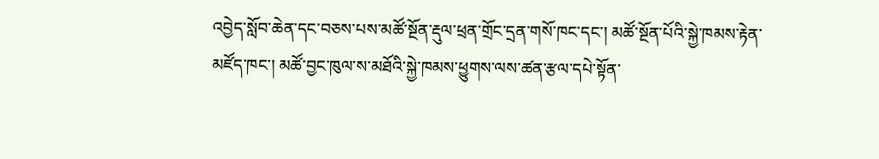འབྱེད་སློབ་ཆེན་དང་བཅས་པས་མཚོ་སྔོན་རྡུལ་ཕྲན་གྲོང་དྲན་གསོ་ཁང་དང་། མཚོ་སྔོན་པོའི་སྐྱེ་ཁམས་རྟེན་མཛོད་ཁང་། མཚོ་བྱང་ཁུལ་ས་མཐོའི་སྐྱེ་ཁམས་ཕྱུགས་ལས་ཚན་རྩལ་དཔེ་སྟོན་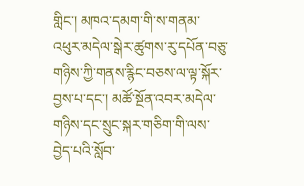གླིང་། མཁའ་དམག་གི་ས་གནམ་འཕུར་མདེལ་སྒེར་ཚུགས་རུ་དཔོན་བཅུ་གཉིས་ཀྱི་གནས་རྙིང་བཅས་ལ་ལྟ་སྐོར་བྱས་པ་དང་། མཚོ་སྔོན་འབར་མདེལ་གཉིས་དང་སྲུང་སྐར་གཅིག་གི་ལས་བྱེད་པའི་སློབ་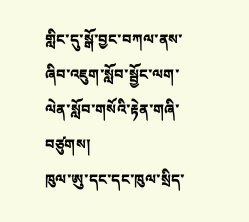གླིང་དུ་སྒོ་བྱང་བཀལ་ནས་ཞིབ་འཇུག་སློབ་སྦྱོང་ལག་ལེན་སློབ་གསོའི་རྟེན་གཞི་བཙུགས།
ཁུལ་ཨུ་དང་དང་ཁུལ་སྲིད་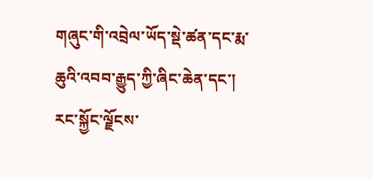གཞུང་གི་འབྲེལ་ཡོད་སྡེ་ཚན་དང་རྨ་ཆུའི་འབབ་རྒྱུད་ཀྱི་ཞིང་ཆེན་དང་། རང་སྐྱོང་ལྗོངས་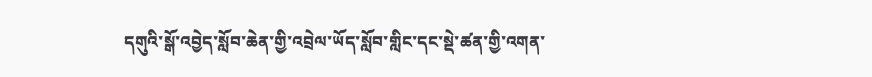དགུའི་སྒོ་འབྱེད་སློབ་ཆེན་གྱི་འབྲེལ་ཡོད་སློབ་གླིང་དང་སྡེ་ཚན་གྱི་འགན་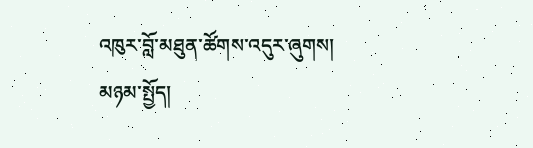འཁུར་བློ་མཐུན་ཚོགས་འདུར་ཞུགས།
མཉམ་སྤྱོད།